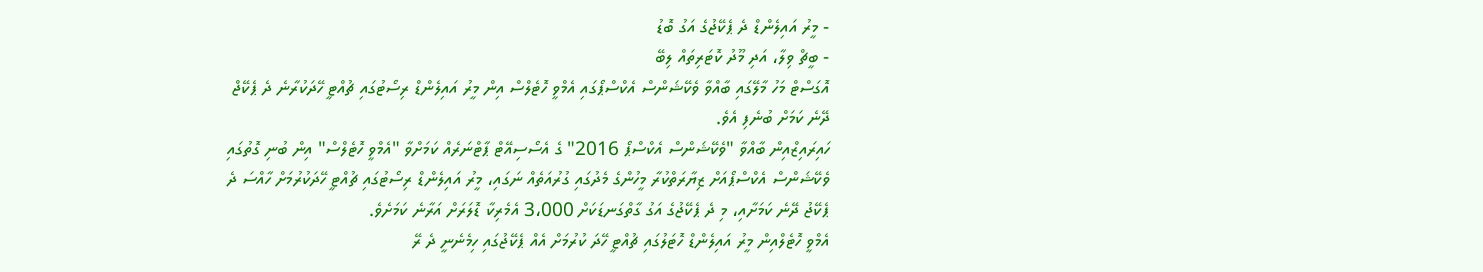- މީރު އައިލެންޑް ދެ ޕެކޭޖުގެ އަގު ބޮޑު
- ބީޗް ވިލާ، އަދި މޫދު ކޮޓަރިތައް ލިބޭ
އޮގަސްޓް މަހު މާލޭގައި ބާއްވާ ވެކޭޝަންސް އެކްސްޕޯގައި އެމްވީ ހޮޓެލްސް އިން މީރު އައިލެންޑް ރިސޯޓުގައި ޗުއްޓީ ހޭދަކުރާނެ ދެ ޕެކޭޖް ދޭނެ ކަމަށް ބުނެފި އެވެ.
ހައިރައިޒްއިން ބާއްވާ "ވެކޭޝަންސް އެކްސްޕޯ 2016" ގެ އެސޯސިއޭޓް ޕާޓްނަރެއް ކަމަށްވާ "އެމްވީ ހޮޓެލްސް" އިން ބުނި ގޮތުގައި ވެކޭޝަންސް އެކްސްޕޯއަށް ޒިޔާރަތްކުރާ މީހުންގެ މެދުގައި ގުރުއަތެއް ނަގައި، މީރު އައިލެންޑް ރިސޯޓުގައި ޗުއްޓީ ހޭދަކުރުމަށް ހާއްސަ ދެ ޕެކޭޖު ދޭނެ ކަމަށާއި، މި ދެ ޕެކޭޖުގެ އަގު ގާތްގަނޑަކަށް 3،000 އެމެރިކާ ޑޮލަރަށް އަރާނެ ކަމަށެވެ.
އެމްވީ ހޮޓެލްއިން މީރު އައިލެންޑް ހޮޓަލުގައި ޗުއްޓީ ހޭދަ ކުރުމަށް އެއް ޕެކޭޖުގައި ހިމެނެނީ ދެ ރޭ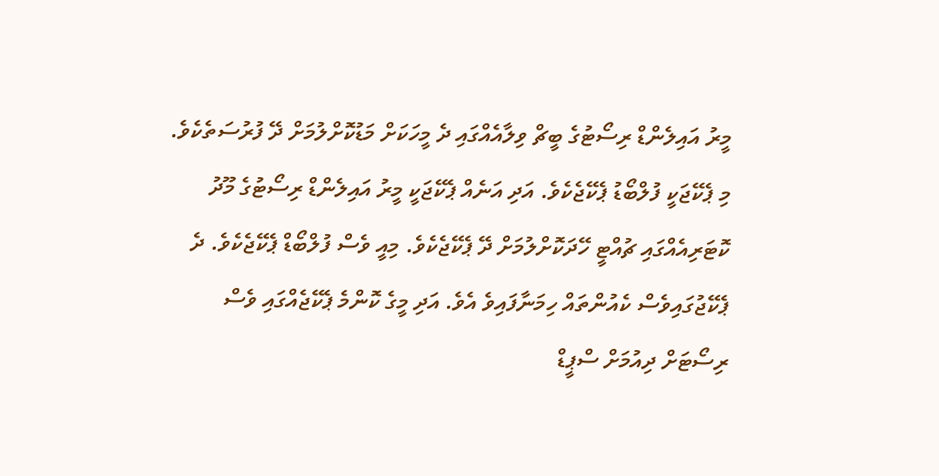މީރު އައިލެންޑް ރިސޯޓުގެ ބީޗް ވިލާއެއްގައި ދެ މީހަކަށް މަޑުކޮށްލުމަށް ދޭ ފުރުސަތެކެވެ. މި ޕެކޭޖަކީ ފުލްބޯޑު ޕެކޭޖެކެވެ. އަދި އަނެއް ޕެކޭޖަކީ މީރު އައިލެންޑް ރިސޯޓުގެ މޫދު ކޮޓަރިއެއްގައި ޗުއްޓީ ހޭދަކޮށްލުމަށް ދޭ ޕެކޭޖެކެވެ. މިއީ ވެސް ފުލްބޯޑް ޕެކޭޖެކެވެ. ދެ ޕެކޭޖުގައިވެސް ކެއުންތައް ހިމަނާފައިވެ އެވެ. އަދި މީގެ ކޮންމެ ޕެކޭޖެއްގައި ވެސް ރިސޯޓަށް ދިއުމަށް ސްޕީޑް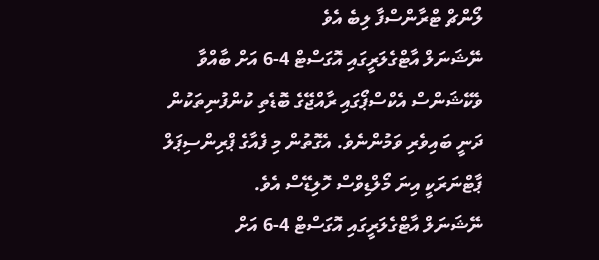ލޯންޗް ޓްރާންސްފާ ލިބެ އެވެ
ނޭޝަނަލް އާޓްގެލަރީގައި އޮގަސްޓް 4-6 އަށް ބާއްވާ ވެކޭޝަންސް އެކްސްޕޯގައި ރާއްޖޭގެ ބޮޑެތި ކުންފުނިތަކުން ދަނީ ބައިވެރި ވަމުންނެވެ. އެގޮތުން މި ފެއާގެ ޕްރިންސިޕަލް ޕާޓްނަރަކީ އިނަ މޯލްޑިވްސް ހޮލިޑޭސް އެވެ.
ނޭޝަނަލް އާޓްގެލަރީގައި އޮގަސްޓް 4-6 އަށް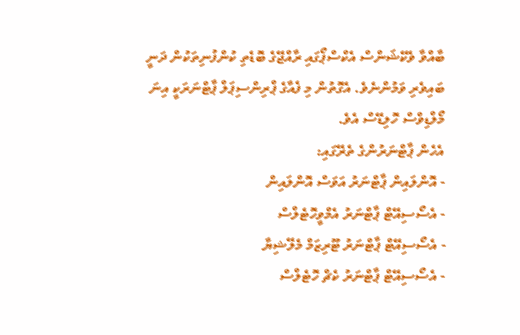ބާއްވާ ވެކޭޝަންސް އެކްސްޕޯގައި ރާއްޖޭގެ ބޮޑެތި ކުންފުނިތަކުން ދަނީ ބައިވެރި ވަމުންނެވެ. އެގޮތުން މި ފެއާގެ ޕްރިންސިޕަލް ޕާޓްނަރަކީ އިނަ މޯލްޑިވްސް ހޮލިޑޭސް އެވެ.
އެހެން ޕާޓްނަރުންގެ ތެރޭގައި:
- އޮންލައިން ޕާޓްނަރު އަވަސް އޮންލައިން
- އެސޯސިއޭޓް ޕާޓްނަރު އެމްވީހޮޓެލްސް
- އެސޯސިއޭޓް ޕާޓްނަރު ޓޫރިޒަމް މެލޭޝިޔާ
- އެސޯސިއޭޓް ޕާޓްނަރު ކެޗް ހޮޓެލްސް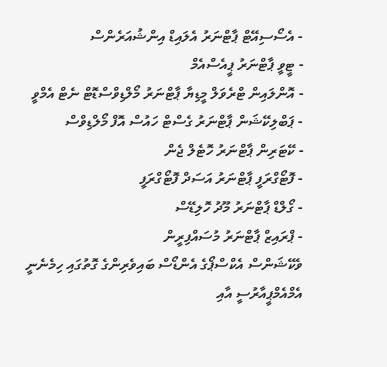- އެސޯސިއޭޓް ޕާޓްނަރު އެލައިޑް އިންޝުއަރެންސް
- ޓީވީ ޕާޓްނަރު ޕީއެސްއެމް
- އޮންލައިން ޓްރެވަލް މީޑިޔާ ޕާޓްނަރު މޯލްޑިވްސްޑޮޓް ނެޓް އެމްވީ
- ޕަބްލިކޭޝަން ޕާޓްނަރު ގެސްޓް ހައުސް އޮފް މޯލްޑިވްސް
- ކޭޓަރިން ޕާޓްނަރު ހޮޓެލް ޖެން
- ފޮޓޯގްރަފީ ޕާޓްނަރު އަސަދް ފޮޓޯގްރަފީ
- ގޯލްޑް ޕާޓްނަރު މޫދު ހޮލިޑޭސް
- ޕްރައިޒް ޕާޓްނަރު މުސައްފިރީން
ވެކޭޝަންސް އެކްސްޕޯގެ އެންޑޯސް ބައިވެރިންގެ ގޮތުގައި ހިމެނެނީ އެމްއެމްޕީއާރުސީ އާއި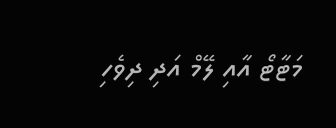މަޓާޓޯ އާއި ލޭމް އަދި ދިވެހި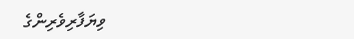ވިޔަފާރިވެރިންގެ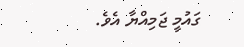ގައުމީ ޖަމިއްޔާ އެވެ.